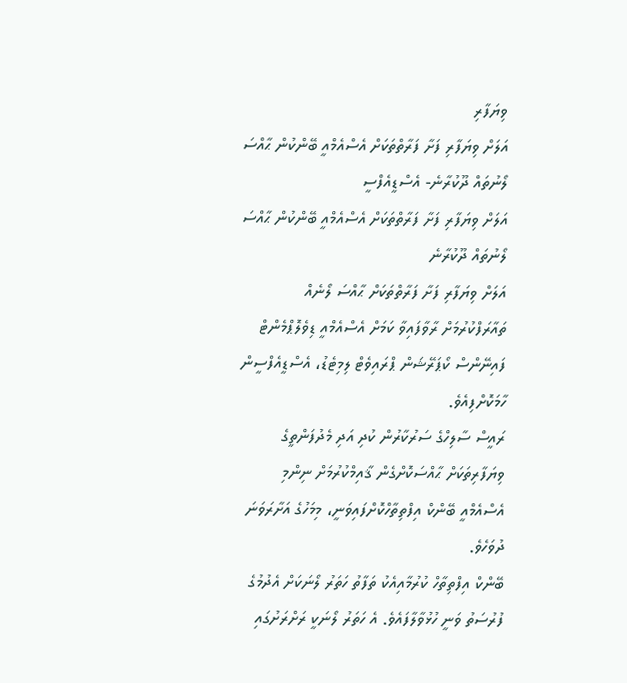ވިޔަފާރި
އަލަށް ވިޔަފާރި ފަށާ ފަރާތްތަކަށް އެސްއެމްއީ ބޭންކުން ޙާއްސަ ލޯނުތައް ދޫކުރާނެ- އެސްޑީއެފްސީ
އަލަށް ވިޔަފާރި ފަށާ ފަރާތްތަކަށް އެސްއެމްއީ ބޭންކުން ޙާއްސަ ލޯނުތައް ދޫކުރާނެ
އަލަށް ވިޔަފާރި ފަށާ ފަރާތްތަކަށް ޙާއްސަ ލޯނެއް ތައާރަފްކުރުމަށް ރާވާފައިވާ ކަމަށް އެސްއެމްއީ ޑިވެލޮޕްމެންޓް ފައިނޭންސް ކޯޕަރޭޝަން ޕްރައިވެޓް ލިމިޓެޑު، އެސްޑީއެފްސީން ހާމަކޮށްފިއެވެ.
ރައީސް ސާލިހްގެ ސަރުކާރުން ކުދި އަދި މެދުފަންތީގެ ވިޔަފާރިތަކަށް ޙާއްސަކޮށްގެން ޤާއިމްކުރުމަށް ނިންމި އެސްއެމްއީ ބޭންކް އިފްތިތާހްކޮށްފައިވަނީ، މިމަހުގެ އަށާރަވަނަ ދުވަހެވެ.
ބޭންކް އިފްތިތާހް ކުރުމާއިއެކު ތަފާތު ހަތަރު ލޯނަކަށް އެދުމުގެ ފުރުސަތު ވަނީ ހުޅުވާލާފައެވެ. އެ ހަތަރު ލޯނަކީ ރަށްރަށުގައި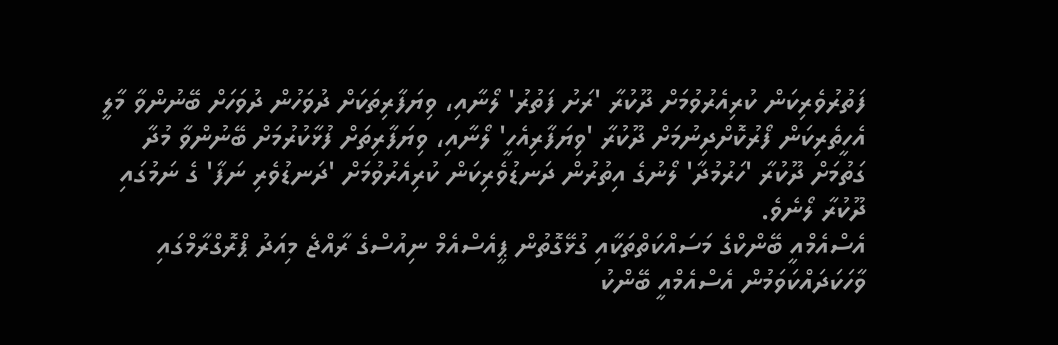ފަތުރުވެރިކަން ކުރިއެރުވުމަށް ދޫކުރާ 'ރަށު ފަތުރު' ލޯނާއި، ވިޔަފާރިތަކަށް ދުވަހުން ދުވަހަށް ބޭނުންވާ މާލީ އެހީތެރިކަން ފޯރުކޮށްދިނުމަށް ދޫކުރާ 'ވިޔަފާރިއެހީ' ލޯނާއި، ވިޔަފާރިތަށް ފުޅާކުރުމަށް ބޭނުންވާ މުދާ ގަތުމަށް ދޫކުރާ 'ހަރުމުދާ' ލޯނުގެ އިތުރުން ދަނޑުވެރިކަން ކުރިއެރުވުމަށް 'ދަނޑުވެރި ނަފާ' ގެ ނަމުގައި ދޫކުރާ ލޯނެވެ.
އެސްއެމްއީ ބޭންކްގެ މަސައްކަތްތަކާއި ގުޅޭގޮތުން ޕީއެސްއެމް ނިއުސްގެ ރާއްޖެ މިއަދު ޕްރޮގްރާމްގައި ވާހަކަދައްކަވަމުން އެސްއެމްއީ ބޭންކު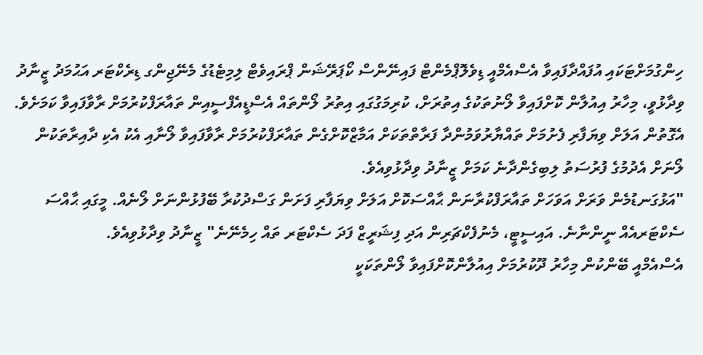ހިންގުމަށްޓަކައި އުފައްދާފައިވާ އެސްއެމްއީ ޑިވެލޮޕްމެންޓް ފައިނޭންސް ކޯޕަރޭޝަން ޕްރައިވެޓް ލިމިޓެޑުގެ މެނޭޖިންގ ޑިރެކްޓަރ އަޙުމަދު ޒީނާދު ވިދާޅުވީ، މިހާރު އިއުލާން ކޮށްފައިވާ ލޯނުތަކުގެ އިތުރަށް، ކުރިމަގުގައި އިތުރު ލޯންތައް އެސްޑީއެފްސީއިން ތައާރަފްކުރުމަށް ރާވާފައިވާ ކަމަށެވެ. އެގޮތުން އަލަށް ވިޔަފާރި ފެށުމަށް ތައްޔާރުވަމުންދާ ފަރާތްތަކަށް އަމާޒްކޮށްގެން ތައާރަފްކުރުމަށް ރާވާފައިވާ ލޯނާއި އެކު އެކި ދާއިރާތަކުން ލޯނަށް އެދުމުގެ ފުރުސަތު ލިބިގެންދާނެ ކަމަށް ޒީނާދު ވިދާޅުވިއެވެ.
"އަޅުގަނޑުމެން ވަރަށް އަވަހަށް ތައާރަފްކުރާނަން ޙާއްސަކޮށް އަލަށް ވިޔަފާރި ފަށަން ގަސްދުކުރާ ބޭފުޅުންނަށް ލޯނެއް. މީގައި ޙާއްސަ ސެކްޓަރއެއް ނީންނާނެ. އައިސީޓީ، މެނުފެކްޗަރިން އަދި ފިޝަރީޒް ފަދަ ސެކްޓަރ ތައް ހިމެނޭނެ" ޒީނާދު ވިދާޅުވިއެވެ.
އެސްއެމްއީ ބޭންކުން މިހާރު ދޫކުރުމަށް އިއުލާންކޮށްފައިވާ ލޯންތަކަކީ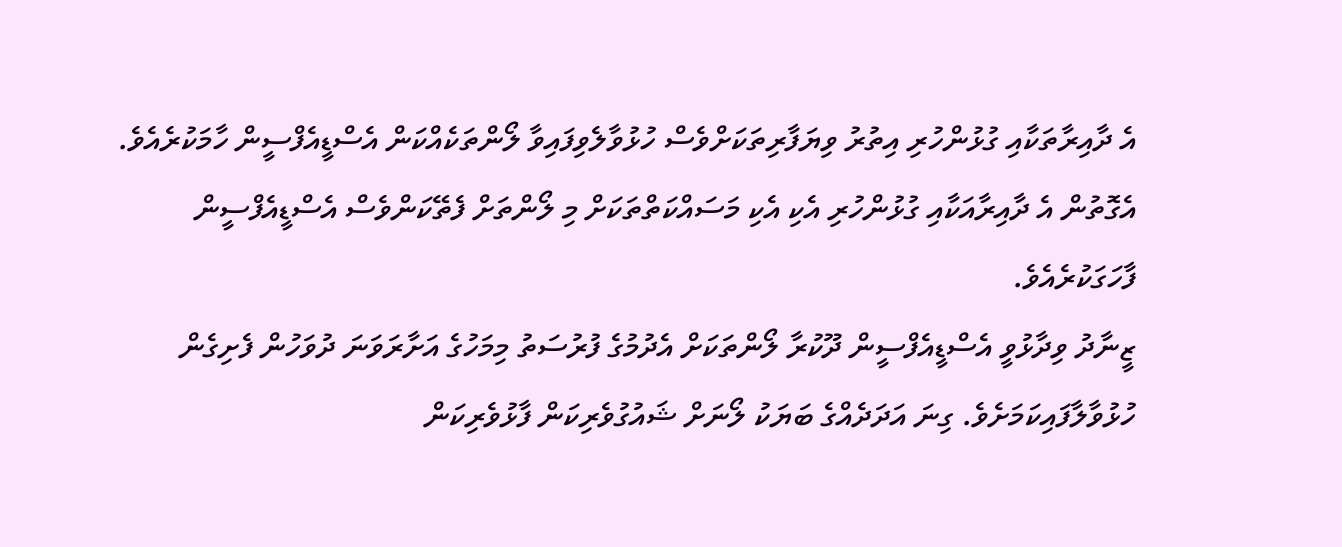އެ ދާއިރާތަކާއި ގުޅުންހުރި އިތުރު ވިޔަފާރިތަކަށްވެސް ހުޅުވާލެވިފައިވާ ލޯންތަކެއްކަން އެސްޑީއެފްސީން ހާމަކުރެއެވެ. އެގޮތުން އެ ދާއިރާއަކާއި ގުޅުންހުރި އެކި އެކި މަސައްކަތްތަކަށް މި ލޯންތަށް ފެތޭކަންވެސް އެސްޑީއެފްސީން ފާހަގަކުރެއެވެ.
ޒީނާދު ވިދާޅުވީ އެސްޑީއެފްސީން ދޫކުރާ ލޯންތަކަށް އެދުމުގެ ފުރުސަތު މިމަހުގެ އަށާރަވަނަ ދުވަހުން ފެށިގެން ހުޅުވާލާފައިކަމަށެވެ. ގިނަ އަދަދެއްގެ ބަޔަކު ލޯނަށް ޝައުގުވެރިކަން ފާޅުވެރިކަން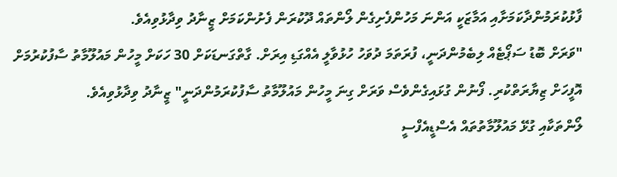ފާޅުކުރަމުންދާކަމަށާއި އަމާޒަކީ އަންނަ މަހުންފެށިގެން ލޯންތައް ދޫކުރަން ފެށުންކަމަށް ޒީނާދު ވިދާޅުވިއެވެ.
"ވަރަށް ބޮޑު ސަޕޯޓެއް ލިބެމުންދަނީ، ފުރަތަމަ ދުވަހު ހުޅުވާލީ އެއްގަޑި އިރަށް. ގާތްގަނޑަކަށް 30 ހަކަށް މީހުން މައުލޫމާތު ސާފުކުރުމަށް އޮފީހަށް ޒިޔާރަތްކުރި. ފޯނުން ގުޅައިގެންވެސް ވަރަށް ގިނަ މީހުން މައުލޫމާތު ސާފުކުރަމުންދަނީ" ޒީނާދު ވިދާޅުވިއެވެ.
ލޯންތަކާއި ގުޅޭ މައުލޫމާތުތައް އެސްޑީއެފްސީ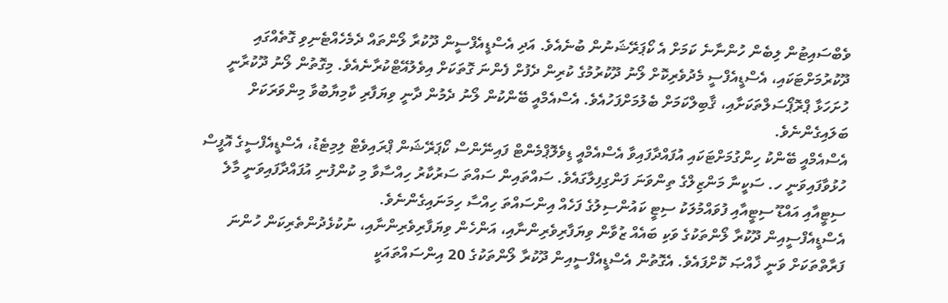ވެބްސައިޓުން ލިބެން ހުންނާނެ ކަމަށް އެ ކޯޕަރޭޝަނުން ބުނެއެވެ. އަދި އެސްޑީއެފްސީން ދޫކުރާ ލޯންތައް ދެމެހެއްޓެނިވި ގޮތެއްގައި ދޫކުރުމަށްޓަކައި، އެސްޑީއެފްސީ މެދުވެރިކޮށް ލޯނު ދޫކުރުމުގެ ކުރިން ދެފުށް ފެންނަ ގޮތަކަށް އިވެލުއޭޓްކުރާނެއެވެ. މިގޮތުން ލޯނު ދޫކުރާނީ ހުށަހަޅާ ޕްރޮޕޯސަލްތަކަށާއި، ޤާބިލްކަމަށް ބެލުމަށްފަހުއެވެ. އެސްއެމްއީ ބޭންކުން ލޯނު ދެމުން ދާނީ ވިޔަފާރި ކާމިޔާބުވާ މިންވަރަކަށް ބަލައިގެންނެވެ.
އެސްއެމްއީ ބޭންކު ހިންގުމަށްޓަކައި އުފައްދާފައިވާ އެސްއެމްއީ ޑިވެލޮޕްމެންޓް ފައިނޭންސް ކޯޕަރޭޝަން ޕްރައިވެޓް ލިމިޓެޑު، އެސްޑީއެފްސީގެ އޮފީސް ހުޅުވާފައިވަނީ ހ. ސަކީނާ މަންޒިލްގެ ތިންވަނަ ފަންގިފިލާގައެވެ. ސައްތައިން ސައްތަ ސަރުކާރު ހިއްސާވާ މި ކުންފުނި އުފައްދާފައިވަނީ މާލެ ސިޓީއާއި އައްޑޫ ސިޓީއާއި ފުވައްމުލަކު ސިޓީ ކައުންސިލުގެ ފަހެއް އިންސައްތަ ހިއްސާ ހިމަނައިގެންނެވެ.
އެސްޑީއެފްސީއިން ދޫކުރާ ލޯންތަކުގެ ވަކި ބައެއް ޒުވާން ވިޔަފާރިވެރިންނާއި، އަންހެން ވިޔަފާރިވެރިންނާއި، ނުކުޅެދުންތެރިކަން ހުންނަ ފަރާތްތަކަށް ވަނީ ޚާއްޞަ ކޮށްފައެވެ. އެގޮތުން އެސްޑީއެފްސީއިން ދޫކުރާ ލޯންތަކުގެ 20 އިންސައްތައަކީ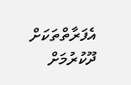އެފަރާތްތަކަށް ދޫކުރުމަށް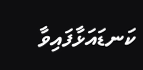ކަނޑައަޅާފައިވާ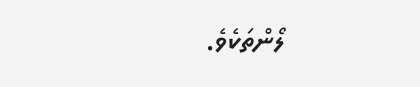ލޯންތަކެވެ.